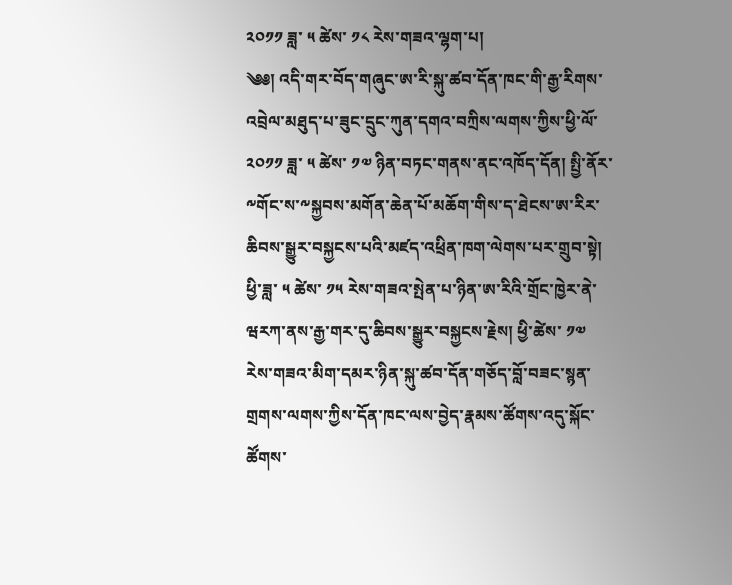༢༠༡༡ ཟླ་ ༥ ཚེས་ ༡༨ རེས་གཟའ་ལྷག་པ།
༄༅། འདི་གར་བོད་གཞུང་ཨ་རི་སྐུ་ཚབ་དོན་ཁང་གི་རྒྱ་རིགས་འབྲེལ་མཐུད་པ་ཟུང་དྲུང་ཀུན་དགའ་བཀྲིས་ལགས་ཀྱིས་ཕྱི་ལོ་ ༢༠༡༡ ཟླ་ ༥ ཚེས་ ༡༧ ཉིན་བཏང་གནས་ནང་འཁོད་དོན། སྤྱི་ནོར་༸གོང་ས་༸སྐྱབས་མགོན་ཆེན་པོ་མཆོག་གིས་ད་ཐེངས་ཨ་རིར་ཆིབས་སྒྱུར་བསྐྱངས་པའི་མཛད་འཕྲིན་ཁག་ལེགས་པར་གྲུབ་སྟེ། ཕྱི་ཟླ་ ༥ ཚེས་ ༡༥ རེས་གཟའ་སྤེན་པ་ཉིན་ཨ་རིའི་གྲོང་ཁྱེར་ནེ་ཝརཀ་ནས་རྒྱ་གར་དུ་ཆིབས་སྒྱུར་བསྐྱངས་རྗེས། ཕྱི་ཚེས་ ༡༧ རེས་གཟའ་མིག་དམར་ཉིན་སྐུ་ཚབ་དོན་གཅོད་བློ་བཟང་སྙན་གྲགས་ལགས་ཀྱིས་དོན་ཁང་ལས་བྱེད་རྣམས་ཚོགས་འདུ་སྐོང་ཚོགས་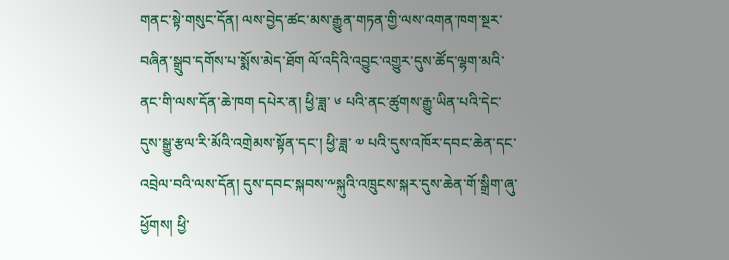གནང་སྟེ་གསུང་དོན། ལས་བྱེད་ཚང་མས་རྒྱུན་གཏན་གྱི་ལས་འགན་ཁག་སྔར་བཞིན་སྒྲུབ་དགོས་པ་སྨོས་མེད་ཐོག ལོ་འདིའི་འབྱུང་འགྱུར་དུས་ཚོད་ལྷག་མའི་ནང་གི་ལས་དོན་ཆེ་ཁག དཔེར་ན། ཕྱི་ཟླ་ ༦ པའི་ནང་ཚུགས་རྒྱུ་ཡིན་པའི་དེང་དུས་སྒྱུ་རྩལ་རི་མོའི་འགྲེམས་སྟོན་དང་། ཕྱི་ཟླ་ ༧ པའི་དུས་འཁོར་དབང་ཆེན་དང་འབྲེལ་བའི་ལས་དོན། དུས་དབང་སྐབས་༸སྐུའི་འཁྲུངས་སྐར་དུས་ཆེན་གོ་སྒྲིག་ཞུ་ཕྱོགས། ཕྱི་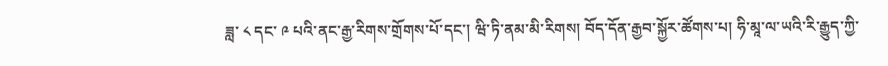ཟླ་ ༨ དང་ ༩ པའི་ནང་རྒྱ་རིགས་གྲོགས་པོ་དང་། ཝི་ཏི་ནམ་མི་རིགས། བོད་དོན་རྒྱབ་སྐྱོར་ཚོགས་པ། ཧི་མཱ་ལ་ཡའི་རི་རྒྱུད་ཀྱི་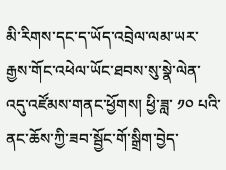མི་རིགས་དང་ད་ཡོད་འབྲེལ་ལམ་ཡར་རྒྱས་གོང་འཕེལ་ཡོང་ཐབས་སུ་སྣེ་ལེན་འདུ་འཛོམས་གནང་ཕྱོགས། ཕྱི་ཟླ་ ༡༠ པའི་ནང་ཆོས་ཀྱི་ཟབ་སྦྱོང་གོ་སྒྲིག་བྱེད་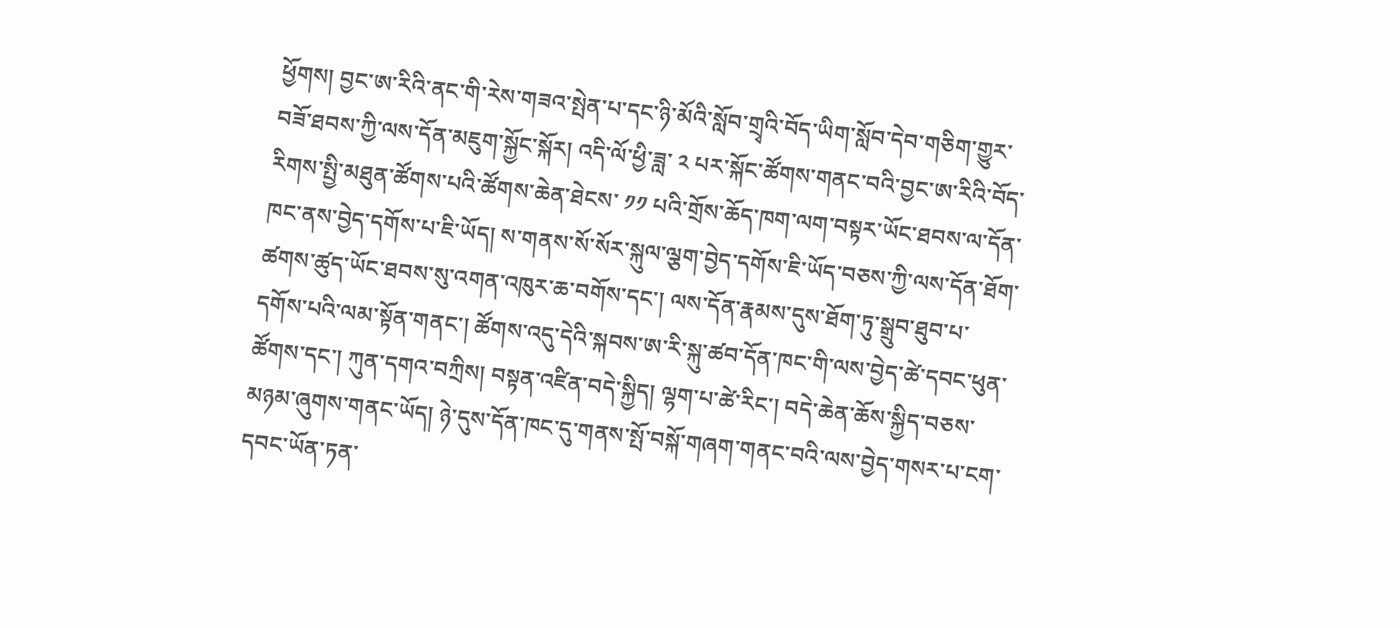ཕྱོགས། བྱང་ཨ་རིའི་ནང་གི་རེས་གཟའ་སྤེན་པ་དང་ཉི་མོའི་སློབ་གྲྭའི་བོད་ཡིག་སློབ་དེབ་གཅིག་གྱུར་བཟོ་ཐབས་ཀྱི་ལས་དོན་མཇུག་སྐྱོང་སྐོར། འདི་ལོ་ཕྱི་ཟླ་ ༢ པར་སྐོང་ཚོགས་གནང་བའི་བྱང་ཨ་རིའི་བོད་རིགས་སྤྱི་མཐུན་ཚོགས་པའི་ཚོགས་ཆེན་ཐེངས་ ༡༡ པའི་གྲོས་ཆོད་ཁག་ལག་བསྟར་ཡོང་ཐབས་ལ་དོན་ཁང་ནས་བྱེད་དགོས་པ་ཇི་ཡོད། ས་གནས་སོ་སོར་སྐུལ་ལྕག་བྱེད་དགོས་ཇི་ཡོད་བཅས་ཀྱི་ལས་དོན་ཐོག་ཚགས་ཚུད་ཡོང་ཐབས་སུ་འགན་འཁུར་ཆ་བགོས་དང་། ལས་དོན་རྣམས་དུས་ཐོག་ཏུ་སྒྲུབ་ཐུབ་པ་དགོས་པའི་ལམ་སྟོན་གནང་། ཚོགས་འདུ་དེའི་སྐབས་ཨ་རི་སྐུ་ཚབ་དོན་ཁང་གི་ལས་བྱེད་ཚེ་དབང་ཕུན་ཚོགས་དང་། ཀུན་དགའ་བཀྲིས། བསྟན་འཛིན་བདེ་སྐྱིད། ལྷག་པ་ཚེ་རིང་། བདེ་ཆེན་ཆོས་སྐྱིད་བཅས་མཉམ་ཞུགས་གནང་ཡོད། ཉེ་དུས་དོན་ཁང་དུ་གནས་སྤོ་བསྐོ་གཞག་གནང་བའི་ལས་བྱེད་གསར་པ་ངག་དབང་ཡོན་ཏན་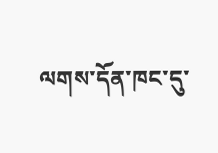ལགས་དོན་ཁང་དུ་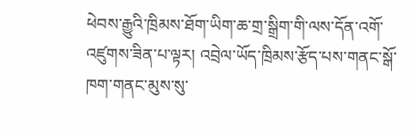ཕེབས་རྒྱུའི་ཁྲིམས་ཐོག་ཡིག་ཆ་གྲ་སྒྲིག་གི་ལས་དོན་འགོ་འཛུགས་ཟིན་པ་ལྟར། འབྲེལ་ཡོད་ཁྲིམས་རྩོད་པས་གནང་སྒོ་ཁག་གནང་མུས་སུ་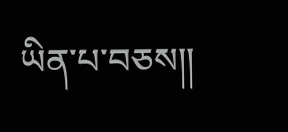ཡིན་པ་བཅས།།